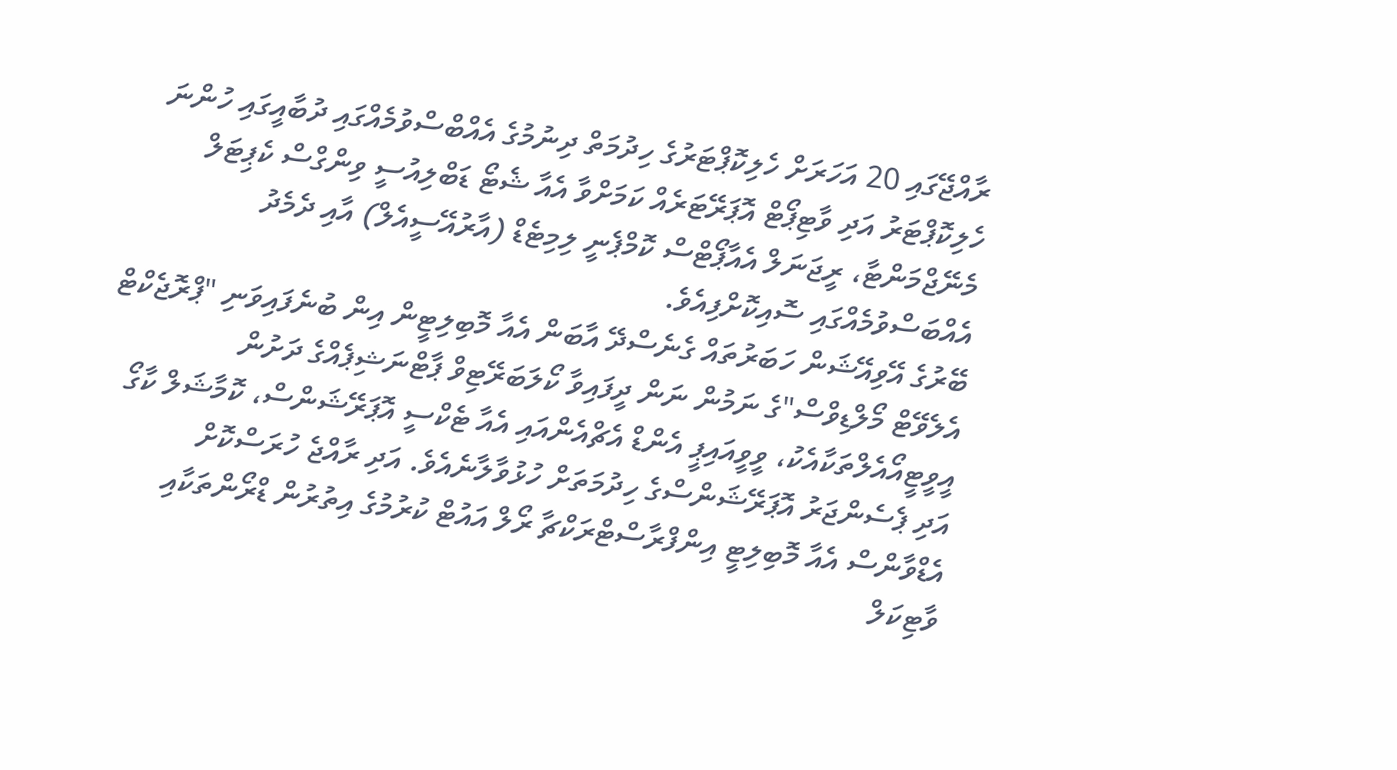ރާއްޖޭގައި 20 އަހަރަށް ހެލިކޮޕްޓަރުގެ ހިދުމަތް ދިނުމުގެ އެއްބްސްވުމެއްގައި ދުބާއީގައި ހުންނަ ހެލިކޮޕްޓަރު އަދި ވާޓިޕޯޓް އޮޕަރޭޓަރެއް ކަމަށްވާ އެއާ ޝެޓޯ ޑަބްލިއުސީ ވިންގްސް ކެޕިޓަލް މެނޭޖްމަންޓާ، ރީޖަނަލް އެއާޕޯޓްސް ކޮމްޕެނީ ލިމިޓެޑް (އާރުއޭސީއެލް) އާއި ދެމެދު އެއްބަސްވުމެއްގައި ސޮއިކޮށްފިއެވެ.
ބޭރުގެ އޭވިއޭޝަން ހަބަރުތައް ގެނެސްދޭ އާބަން އެއާ މޮބިލިޓީން އިން ބުނެފައިވަނި "ޕްރޮޖެކްޓް އެލެވޭޓް މޯލްޑިވްސް"ގެ ނަމުން ނަން ދީފައިވާ ކޯލަބަރޭޓިވް ޕާޓްނަޝިޕެއްގެ ދަށުން އީވީޓީއޯއެލްތަކާއެކު، ވީވީއައިޕީ އެންޑް އެޗްއެންއައި އެއާ ޓެކްސީ އޮޕަރޭޝަންސް، ކޮމާޝަލް ކާގޯ އަދި ޕެސެންޖަރު އޮޕަރޭޝަންސްގެ ހިދުމަތަށް ހުޅުވާލާނެއެވެ. އަދި ރާއްޖެ ހުރަސްކޮށް އެޑްވާންސް އެއާ މޮބިލިޓީ އިންފްރާސްޓްރަކްޗާ ރޯލް އައުޓް ކުރުމުގެ އިތުރުން ޑްރޯންތަކާއި ވާޓިކަލް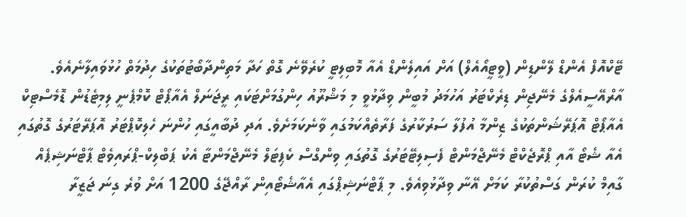ޓޭކްއޮފް އެންޑް ލޭންޑިން (ވީޓީއޯއެލް) އަށް އައިލެންޑް އެއާ މޮބިލިޓީ ކުރެވޭނެ ގޮތް ހަދާ މަތިންދާބޯޓުތަކުގެ ހިދުމަތް ހުޅުވައިލާނެއެވެ.
އާރްއޭސީއެލްގެ މެނޭޖިން ޑިރެކްޓަރު އަހުމަދު މުބީން ވިދާޅުވީ މި މަޝްރޫއު ހިންގުމަށްޓަކައި ރީޖަނަލް އެއާޕޯޓް ކޮމްޕެނީ ލިމިޓެޑުން ޑޮމެސްޓިކް އެއާޕޯޓް އޮޕަރޭޝަންތަކުގެ ޒިންމާ އުފުލާ ސަރުކާރުގެ ފަރާތެއްކަމުގައި ވާނެކަމަށެވެ. އަދި ދުބާއީގައި ހުންނަ ހެލިކޮޕްޓަރު އޮޕަރޭޓަރުގެ ގޮތުގައި އެއާ ޝެޓޯ އާއި ޕްރޮޖެކްޓް މެނޭޖްމަންޓް ފެސިލިޓޭޓަރުގެ ގޮތުގައި ވިންގްސް ކެޕިޓަލް މެނޭޖްމަންޓާ އެކު ޕަބްލިކް-ޕްރައިވެޓް ޕާޓްނަޝިޕެއް ގާއިމް ކުރަން ގަސްތުކުރާ ކަމަށް އޭނާ ވިދާޅުވިއެވެ. މި ޕާޓްނަޝިޕްގައި އެއާޝެޓޯއިން ރާއްޖޭގެ 1200 އަށް ވުރެ ގިނަ ޖަޒީރާ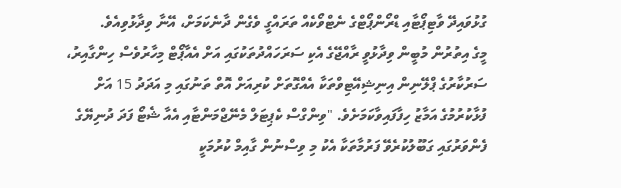ގުޅުވައިދޭ ވާޓިޕޯޓާއި ޑްރޯންޕޯޓްގެ ނެޓްވޯކެއް ތަރައްގީ ވެގެން ދާނެކަމަށް، އޭނާ ވިދާޅުވިއެވެ.
މީގެ އިތުރުން މުބީން ވިދާޅުވީ ރާއްޖޭގެ އެކި ސަރަހައްދުތަކުގައި އަށް އެއާޕޯޓް މިހާރުވެސް ހިންގާއިރު، ސަރުކާރުގެ ޕްލޭނިން އިނިޝިއޭޓިވްތަކާ އެއްގޮތަށް ކުރިއަށް އޮތް ތަނުގައި މި އަދަދު 15 އަށް ފުޅާކުރުމުގެ އަމާޒު ހިފާފައިވާކަމަށެވެ. "ވިންގްސް ކެޕިޓަލް މެނޭޖްމަންޓާއި އެއާ ޝެޓޯ ފަދަ ދުނިޔޭގެ ފެންވަރުގައި ގަބޫލުކުރެވޭ ފަރުމާތަކާ އެކު މި ވިސްނުން ގާއިމް ކުރުމަކީ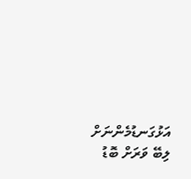އަޅުގަނޑުމެންނަށް ލިބޭ ވަރަށް ބޮޑު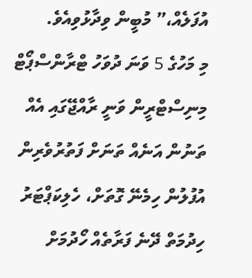އުފަލެއް،” މުބީން ވިދާޅުވިއެވެ.
މި މަހުގެ 5 ވަނަ ދުވަހު ޓްރާންސްޕޯޓް މިނިސްޓްރީން ވަނީ ރާއްޖޭގައި އެއް ތަނުން އަނެއް ތަނަށް ފަތުރުވެރިން އުފުލުން ހިމެނޭ ގޮތަށް، ހެލިކަޕްޓަރު ހިދުމަތް ދޭނެ ފަރާތެއް ހޯދުމަށް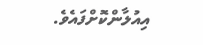އިއުލާންކޮށްފައެވެ.